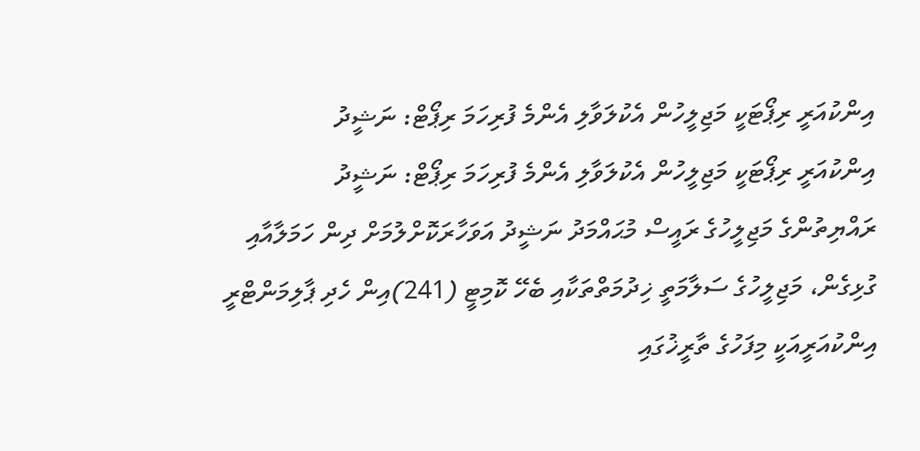އިންކުއަރީ ރިޕޯޓަކީ މަޖިލީހުން އެކުލަވާލި އެންމެ ފުރިހަމަ ރިޕޯޓް: ނަޝީދު
އިންކުއަރީ ރިޕޯޓަކީ މަޖިލީހުން އެކުލަވާލި އެންމެ ފުރިހަމަ ރިޕޯޓް: ނަޝީދު
ރައްޔިތުންގެ މަޖިލީހުގެ ރައީސް މުޙައްމަދު ނަޝީދު އަވަހާރަކޮށްލުމަށް ދިން ހަމަލާއާއި ގުޅިގެން، މަޖިލީހުގެ ސަލާމަތީ ޚިދުމަތްތަކާއި ބެހޭ ކޮމިޓީ (241)އިން ހެދި ޕާލިމަންޓްރީ އިންކުއަރީއަކީ މިފަހުގެ ތާރީޚުގައި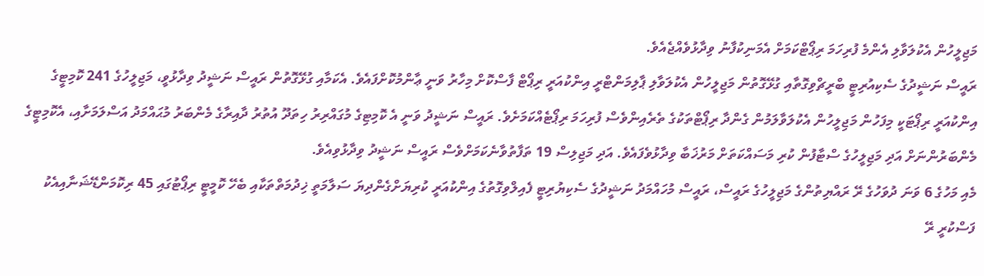މަޖިލީހުން އެކުލަވާލި އެންމެ ފުރިހަމަ ރިޕޯޓްކަމަށް އެމަނިކުފާނު ވިދާޅުވެއްޖެއެވެ.
ރައީސް ނަޝީދުގެ ސެކިއުރިޓީ ބްރީޗްވިގޮތާއި ގުޅޭގޮތުން މަޖިލީހުން އެކުލަވާލި ޕާލިމަންޓްރީ އިންކުއަރީ ރިޕޯޓް ފާސްކޮށް މިހާރު ވަނީ ޢާންމުކޮށްފައެވެ. އެކަމާއި ގުޅޭގޮތުން ރައީސް ނަޝީދު ވިދާޅުވީ، މަޖިލީހުގެ 241 ކޮމިޓީގެ އިންކުއަރީ ރިޕޯޓަކީ މިފަހުން މަޖިލީހުން އެކުލަވާލަމުން ގެންދާ ރިޕޯޓްތަކުގެ ތެރެއިންވެސް ފުރިހަމަ ރިޕޯޓެއްކަމަށެވެ. ރައީސް ނަޝީދު ވަނީ އެ ކޮމިޓިގެ މުގައްރިރު ހިތަދޫ އުތުރު ދާއިރާގެ މެންބަރު މުޙައްމަދު އަސްލަމަށާއި، އެކޮމިޓީގެ މެންބަރުންނަށް އަދި މަޖިލީހުގެ ސްޓާފުން ކުރި މަސައްކަތަށް މަރުޚަބާ ވިދާޅުވެފައެވެ. އަދި މަޖިލިސް 19 ތަފާތުވާނެކަމަށްވެސް ރައީސް ނަޝީދު ވިދާޅުވިއެވެ.
މެއި މަހުގެ 6 ވަނަ ދުވަހުގެ ރޭ ރައްޔިތުންގެ މަޖިލީހުގެ ރައީސް، ރައީސް މުހައްމަދު ނަޝީދުގެ ސެކިޔުރިޓީ ފެއިލްވިގޮތުގެ އިންކުއަރީ ކުރިޔަށްގެންދިޔަ ސަލާމަތީ ޚިދުމަތްތަކާއި ބެހޭ ކޮމީޓީ ރިޕޯޓުގައި 45 ރިކޮމަންޑޭޝަނާއިއެކު ފަސްކުރީ ރޭ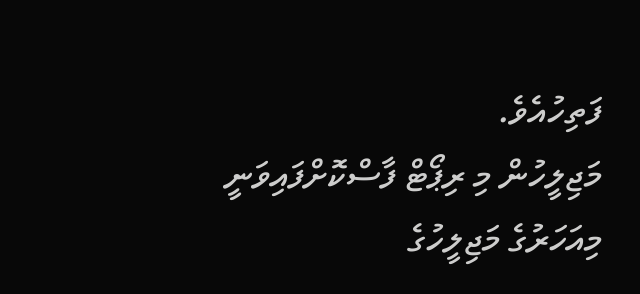ފަތިހުއެވެ.
މަޖިލީހުން މި ރިޕޯޓް ފާސްކޮށްފައިވަނީ މިއަހަރުގެ މަޖިލީހުގެ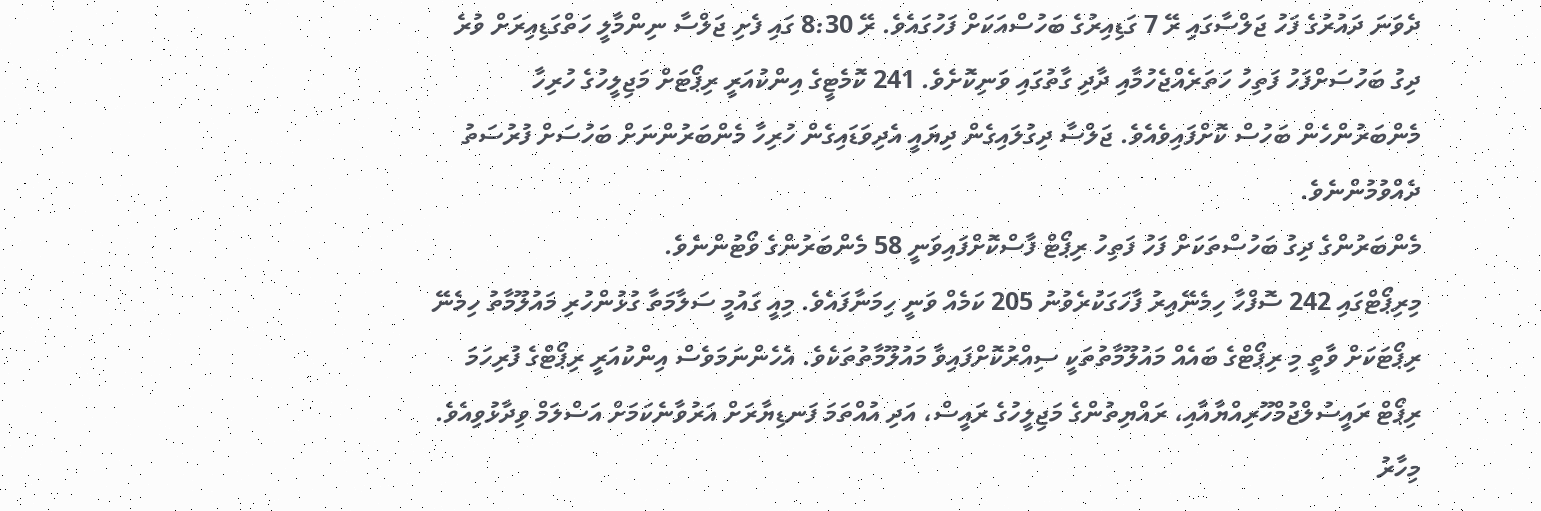ދެވަނަ ދައުރުގެ ފަހު ޖަލްސާގައި ރޭ 7 ގަޑިއިރުގެ ބަހުސްއަކަށް ފަހުގައެވެ. ރޭ 8:30 ގައި ފެށި ޖަލްސާ ނިންމާލީ ހަތްގަޑިއިރަށް ވުރެ ދިގު ބަހުސަށްފަހު ފަތިހު ހަތަރެއްޖެހުމާއި ދާދި ގާތުގައި ވަނިކޮށެވެ. 241 ކޮމެޓީގެ އިންކުއަރީ ރިޕޯޓަށް މަޖިލީހުގެ ހުރިހާ މެންބަރުންހެން ބަހުސް ކޮށްފައިވެއެވެ. ޖަލްސާ ދިގުލައިގެން ދިޔައީ އެދިވަޑައިގެން ހުރިހާ މެންބަރުންނަށް ބަހުސަށް ފުރުސަތު ދެއްވުމުންނެވެ.
މެންބަރުންގެ ދިގު ބަހުސްތަކަށް ފަހު ފަތިހު ރިޕޯޓް ފާސްކޮށްފައިވަނީ 58 މެންބަރުންގެ ވޯޓުންނެވެ.
މިރިޕޯޓްގައި 242 ސޮފްހާ ހިމެނޭއިރު ފާހަގަކުރެވުނު 205 ކަމެއް ވަނީ ހިމަނާފައެވެ. މިއީ ގައުމީ ސަލާމަތާ ގުޅުންހުރި މައުލޫމާތު ހިމެނޭ ރިޕޯޓަކަށް ވާތީ މި ރިޕޯޓްގެ ބައެއް މައުލޫމާތުތަކީ ސިއްރުކޮށްފައިވާ މައުލޫމާތުތަކެވެ. އެހެންނަމަވެސް އިންކުއަރީ ރިޕޯޓްގެ ފުރިހަމަ ރިޕޯޓް ރައީސުލްޖުމްހޫރިއްޔާއާއި، ރައްޔިތުންގެ މަޖިލީހުގެ ރައީސް، އަދި އުއްތަމަ ފަނޑިޔާރަށް އަރުވާނެކަމަށް އަސްލަމް ވިދާޅުވިއެވެ. މިހާރު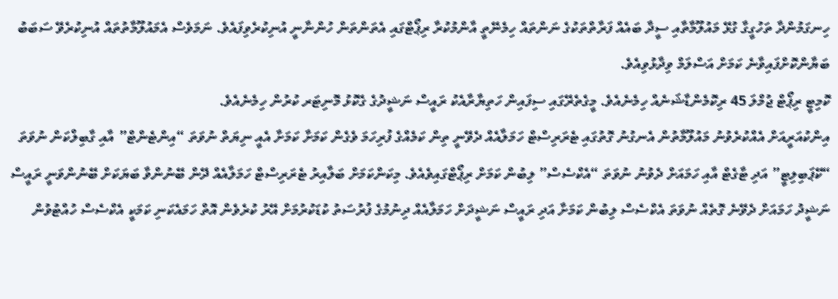ހިނގަމުންދާ ތަހުގީގާ ގުޅޭ މައުލޫމާތާއި ސީދާ ބައެއް ފަރާތްތަކުގެ ނަންތައް ހިމެނޭތީ އާންމުކުރާ ރިޕޯޓްގައި އެތަންތަން ހުންނާނީ އުނިކުރެވިފައެވެ. ނަމަވެސް އެމައުލޫމާތުތައް އުނިކުރެވޭ ސަބަބު ބަޔާންކޮށްފައިވާނެ ކަމަށް އަސްލަމް ވިދާޅުވިއެވެ.
ކޮމިޓީ ރިޕޯޓް ޖުމްލަ 45 ރިކޮމެންޑާޝަނެއް ހިމެނެއެވެ. މީގެތެރޭގައި ސިފައިން ހަތިޔާރާއެކު ރައީސް ނަޝީދުގެ ގެކޮޅު މޮނިޓަރ ކުރުން ހިމެނެއެވެ.
އިންކުއަރީއަށް އެއްކުރެވުނު މައުލޫމާތުން އެނގުނު ގޮތުގައި ޓެރަރިސްޓް ހަމަލާއެއް ދެވޭނީ ތިން ކަމެއްގެ ފުރިހަމަ ވެގެން ކަމަށާ ކަމަށާ އެއީ ނިޔަތް ނުވަތަ “އިންޓެންޓް” އާއި ގާބިލްކަން ނުވަތަ “ކޭޕަބިލިޓީ” އަދި ޓާގެޓް އާއި ހަމައަށް ދެވުނު ނުވަތަ “އެކްސެސް” ލިބުން ކަމަށް ރިޕޯޓްގައިވެއެވެ. މިކަންކަމަށް ބަލާއިރު ޓެރަރިސްޓް ހަމަލާއެއް ދޭން ބޭނުންވާ ބަޔަކަށް ބޭނުންވަނީ ރައީސް ނަޝީދު ހަމައަށް ދެވޭނެ ގޮތެއް ނުވަތަ އެކްސެސް ލިބުން ކަމަށާ އަދި ރައީސް ނަޝީދަށް ހަމަލާއެއް ދިނުމުގެ ފުރުސަތު ކުޑަކުރުމަށް އޭރު ކުރެވެން އޮތް ހަމައެކަނި ކަމަކީ އެކްސެސް ހުއްޓުވުން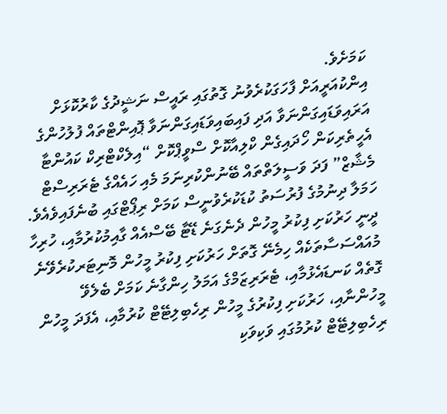ކަމަށެވެ.
އިންކުއަރީއަށް ފާހަގަކުރެވުނު ގޮތުގައި ރައީސް ނަޝީދުގެ ކާރުކޮޅަށް އަރައިވަޑައިގަންނަވާ އަދި ފައިބައިވަޑައިގަންނަވާ ޕޮއިންޓްތައް ފުލުހުންގެ އެހީތެރިކަން ހޯދައިގެން ކްލިއާކޮށް ސްވީޕްކޮށް “އިލެކްޓްރިކް ކައުންޓާ މެޝާޒް” ފަދަ ވަސީލަތްތައް ބޭނުންކުރިނަމަ މެއި ހައެއްގެ ޓެރަރިސްޓް ހަމަލާ ދިނުމުގެ ފުރުސަތު ކުޑަކުރެވުނީސް ކަމަށް ރިޕޯޓްގައި ބުނެފައިވެއެވެ.
ދީނީ ހަރުކަށި ފިކުރު މީހުން ދެނެގަނެ ޑޭޓާ ބޭސްއެއް ގާއިމުކުރުމާއި، ހުރިހާ މުއައްސަސާތަކެއް ހިމެނޭ ގޮތަށް ހަރުކަށި ފިކުރު މީހުން މޮނިޓަރކުރެވޭނެ ގޮތެއް ކަނޑައެޅުމާއި، ޓެރަރިޒަމްގެ އަމަލު ހިންގާނެ ކަމަށް ބެލެވޭ މީހުންނާއި، ހަރުކަށި ފިކުރުގެ މީހުން ރިހެބިލިޓޭޓް ކުރުމާއި، އެފަދަ މީހުން ރިހެބިލިޓޭޓް ކުރުމުގައި ވަކިވަކި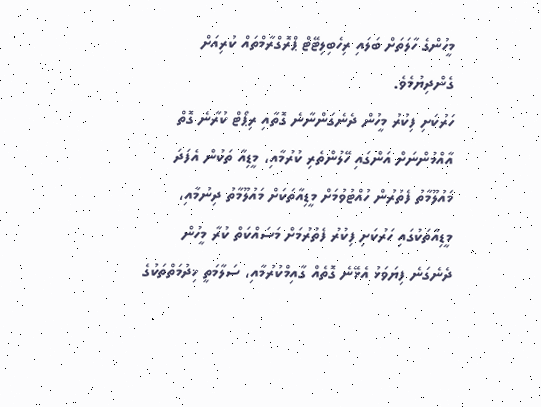މީހުންގެ ހާލަތަށް ބަލައި ރިހެބިލިޓޭޓް ޕްރޮގްރާމްތައް ކުރިއަށް ގެންދިޔުމެވެ.
ހަރުކަށި ފިކުރު މީހުން ދެނެގަންނާނެ ގޮތާއި ރިޕޯޓް ކުރާނެ ގޮތް އާއްމުންނަށް އަންގައި ހޭލުންތެރި ކުރުމާއި، މީޑިއާ ތަކުން އެފަދަ މައުލޫމާތު ފެތުރުން ހުއްޓުވުމަށް މީޑިއާތަކަށް މައުލޫމާތު ދިނުމާއި، މީޑިއާތަކުގައި ހަރުކަށި ފިކުރު ފެތުރުމަށް މަސައްކަތް ކުރާ މީހުން ދެނެގަނެ ފިޔަވަޅު އެޅޭނެ ގޮތެއް ގާއިމްކުރުމާއި، ސަލާމަތީ ޚިދުމަތްތަކުގެ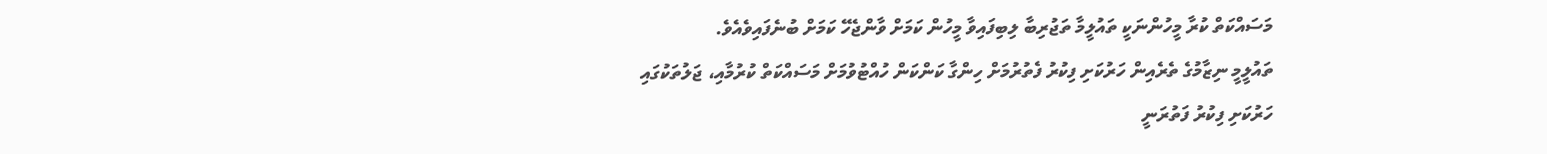މަސައްކަތް ކުރާ މީހުންނަކީ ތައުލީމާ ތަޖުރިބާ ލިބިފައިވާ މީހުން ކަމަށް ވާންޖެހޭ ކަމަށް ބުނެފައިވެއެވެ.
ތައުލީމީ ނިޒާމުގެ ތެރެއިން ހަރުކަށި ފިކުރު ފެތުރުމަށް ހިންގާ ކަންކަން ހުއްޓުވުމަށް މަސައްކަތް ކުރުމާއި، ޖަލުތަކުގައި ހަރުކަށި ފިކުރު ފަތުރަނީ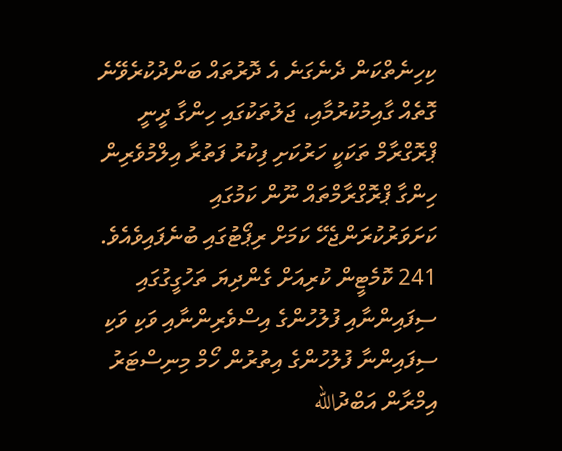ކިހިނެތްކަން ދެނެގަނެ އެ ދޮރުތައް ބަންދުކުރެވޭނެ ގޮތެއް ގާއިމުކުރުމާއި، ޖަލުތަކުގައި ހިންގާ ދީނީ ޕްރޮގްރާމް ތަކަކީ ހަރުކަށި ފިކުރު ފަތުރާ އިލްމުވެރިން ހިންގާ ޕްރޮގްރާމްތައް ނޫން ކަމުގައި ކަށަވަރުކުރަންޖެހޭ ކަމަށް ރިޕޯޓުގައި ބުނެފައިވެއެވެ.
241 ކޮމެޓީން ކުރިއަށް ގެންދިޔަ ތަހުގީގުގައި ސިފައިންނާއި ފުލުހުންގެ އިސްވެރިންނާއި ވަކި ވަކި ސިފައިންނާ ފުލުހުންގެ އިތުރުން ހޯމް މިނިސްޓަރު އިމްރާން އަބްދުالله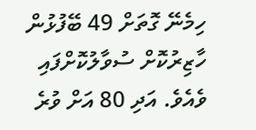ހިމެނޭ ގޮތަށް 49 ބޭފުޅުން ހާޒިރުކޮށް ސުވާލުކޮށްފައި ވެއެވެ. އަދި 80 އަށް ވުރެ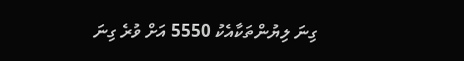ގިނަ ލިޔުންތަކާއެކު 5550 އަށް ވުރެ ގިނަ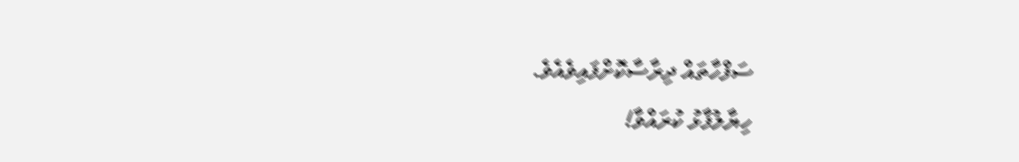ސަފްހާތައް ދިރާސާކޮށްފައިވެއެވެ.
ހިޔާލުފާޅު ކުރައްވާ!